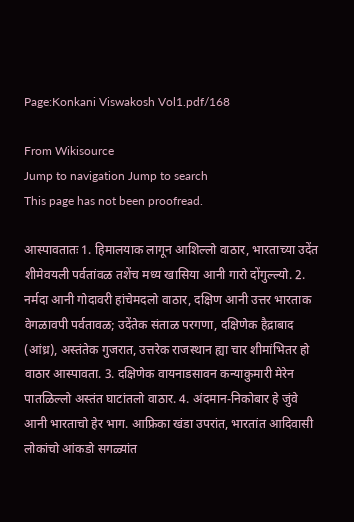Page:Konkani Viswakosh Vol1.pdf/168

From Wikisource
Jump to navigation Jump to search
This page has not been proofread.

आस्पावतातः 1. हिमालयाक लागून आशिल्लो वाठार, भारताच्या उदेंत शीमेवयली पर्वतांवळ तशेंच मध्य खासिया आनी गारो दोंगुल्ल्यो. 2. नर्मदा आनी गोदावरी हांचेमदलो वाठार, दक्षिण आनी उत्तर भारताक वेगळावपी पर्वतावळ; उदेंतेक संताळ परगणा, दक्षिणेक हैद्राबाद (आंध्र), अस्तंतेक गुजरात, उत्तरेक राजस्थान ह्या चार शीमांभितर हो वाठार आस्पावता. 3. दक्षिणेक वायनाडसावन कन्याकुमारी मेरेन पातळिल्लो अस्तंत घाटांतलो वाठार. 4. अंदमान-निकोबार हे जुंवे आनी भारताचो हेर भाग. आफ्रिका खंडा उपरांत, भारतांत आदिवासी लोकांचो आंकडो सगळ्यांत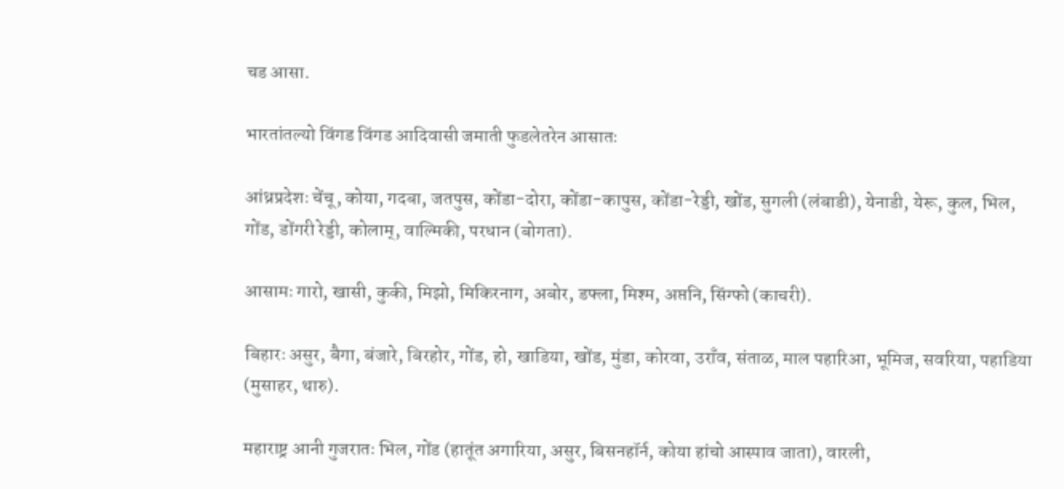चड आसा.

भारतांतल्यो विंगड विंगड आदिवासी जमाती फुडलेतरेन आसातः

आंध्रप्रदेशः चेंचू, कोया, गदबा, जतपुस, कोंडा-दोरा, कोंडा-कापुस, कोंडा-रेड्डी, खोंड, सुगली (लंबाडी), येनाडी, येरू, कुल, भिल, गोंड, डोंगरी रेड्डी, कोलाम्, वाल्मिकी, परधान (बोगता).

आसामः गारो, खासी, कुकी, मिझो, मिकिरनाग, अबोर, डफ्ला, मिश्म, अप्तनि, सिंग्फो (काचरी).

बिहारः असुर, बैगा, बंजारे, बिरहोर, गोंड, हो, खाडिया, खोंड, मुंडा, कोरवा, उराँव, संताळ, माल पहारिआ, भूमिज, सवरिया, पहाडिया (मुसाहर, थारु).

महाराष्ट्र आनी गुजरातः भिल, गोंड (हातूंत अगारिया, असुर, बिसनहॉर्न, कोया हांचो आस्पाव जाता), वारली,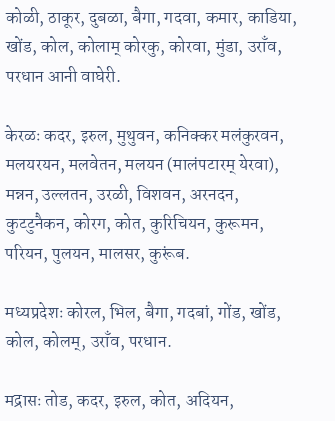कोळी, ठाकूर, दुबळा, बैगा, गदवा, कमार, काडिया, खोंड, कोल, कोलाम् कोरकु, कोरवा, मुंडा, उराँव, परधान आनी वाघेरी.

केरळः कदर, इरुल, मुथुवन, कनिक्कर मलंकुरवन, मलयरयन, मलवेतन, मलयन (मालंपटारम् येरवा), मन्नन, उल्लतन, उरळी, विशवन, अरनदन, कुटटुनैकन, कोरग, कोत, कुरिचियन, कुरूमन, परियन, पुलयन, मालसर, कुरूंब.

मध्यप्रदेशः कोरल, भिल, बैगा, गदबां, गोंड, खोंड, कोल, कोलम्, उराँव, परधान.

मद्रासः तोड, कदर, इरुल, कोत, अदियन,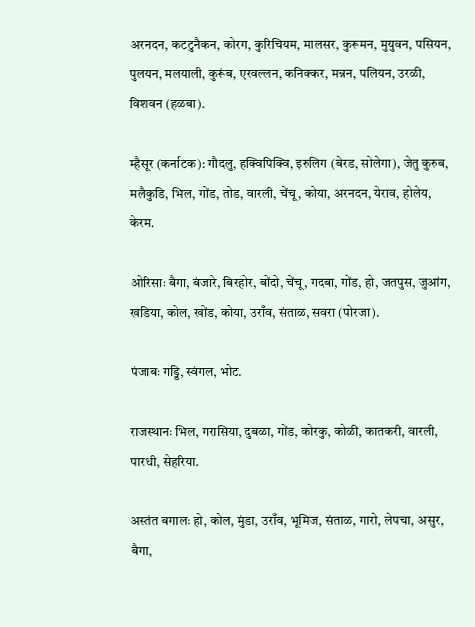अरनदन, कटटुनैकन, कोरग, कुरिचियम, मालसर, कुरूमन, मुयुवन, पसियन, पुलयन, मलयाली, कुरूंब, एरवल्लन, कनिक्कर, मन्नन, पलियन, उरळी, विशवन (हळबा).

म्हैसूर (कर्नाटक): गौदलु, हक्विपिक्वि, इरुलिग (बेरड, सोलेगा), जेतु कुरुब, मलैकुडि, भिल, गोंड, तोड, वारली, चेंचू, कोया, अरनदन, येराव, होलेय, केरम.

ओरिसाः बैगा, बंजारे, बिरहोर, बोंदो, चेंचू, गदबा, गोंड, हो, जतपुस, जुआंग, खडिया, कोल, खोंड, कोया, उराँव, संताळ, सवरा (पोरजा).

पंजाबः गड्डि, स्वंगल, भोट.

राजस्थानः भिल, गरासिया, दुबळा, गोंड, कोरकु, कोळी, कातकरी, वारली, पारधी, सेहरिया.

अस्तंत बगालः हो, कोल, मुंडा, उराँव, भूमिज, संताळ, गारो, लेपचा, असुर, बैगा,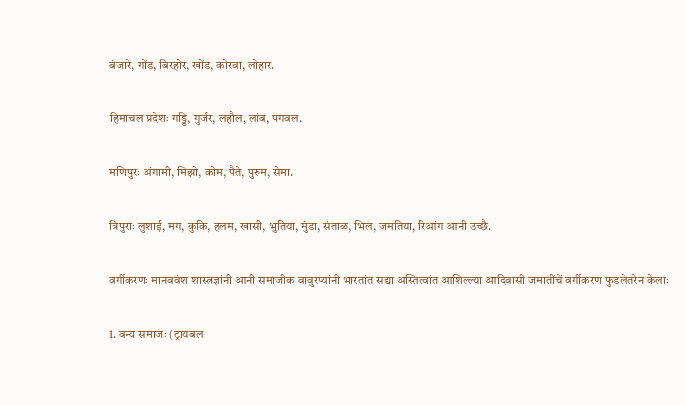बंजारे, गोंड, बिरहोर, खोंड, कोरवा, लोहार.

हिमाचल प्रदेशः गड्डि, गुर्जर, लहौल, लांब, पगवल.

मणिपुरः अंगामी, मिझो, कोम, पैते, पुरुम, सेमा.

त्रिपुराः लुशाई, मग, कुकि, हलम, खासी, भुतिया, मुंडा, संताळ, भिल, जमतिया, रिआंग आनी उच्छै.

वर्गीकरणः मानववंश शास्त्रज्ञांनी आनी समाजीक वावुरप्यांनी भारतांत सद्या अस्तित्वांत आशिल्ल्या आदिवासी जमातींचें वर्गीकरण फुडलेतरेन केलाः

1. वन्य समाजः (ट्रायबल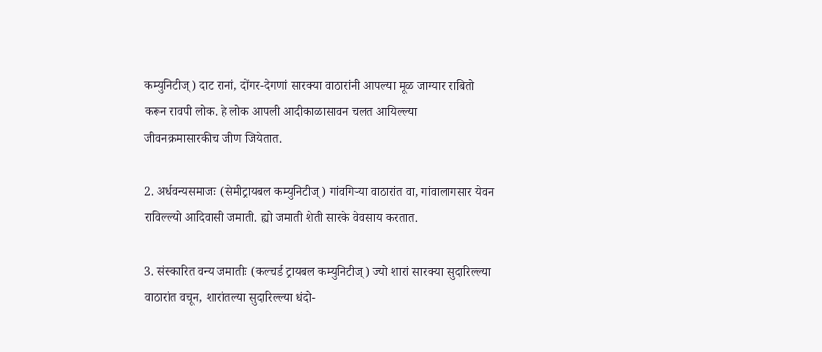कम्युनिटीज्) दाट रानां, दोंगर-देगणां सारक्या वाठारांनी आपल्या मूळ जाग्यार राबितो करून रावपी लोक. हे लोक आपली आदीकाळासावन चलत आयिल्ल्या जीवनक्रमासारकीच जीण जियेतात.

2. अर्धवन्यसमाजः (सेमीट्रायबल कम्युनिटीज्) गांवगिऱ्या वाठारांत वा, गांवालागसार येवन राविल्ल्यो आदिवासी जमाती. ह्यो जमाती शेती सारके वेवसाय करतात.

3. संस्कारित वन्य जमातीः (कल्चर्ड ट्रायबल कम्युनिटीज्) ज्यो शारां सारक्या सुदारिल्ल्या वाठारांत वचून, शारांतल्या सुदारिल्ल्या धंदो-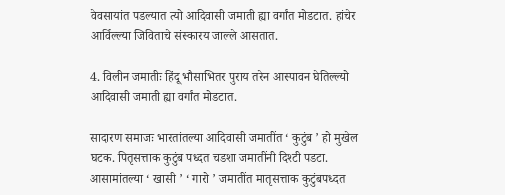वेवसायांत पडल्यात त्यो आदिवासी जमाती ह्या वर्गांत मोडटात. हांचेर आर्विल्ल्या जिविताचे संस्कारय जाल्ले आसतात.

4. विलीन जमातीः हिंदू भौसाभितर पुराय तरेन आस्पावन घेतिल्ल्यो आदिवासी जमाती ह्या वर्गांत मोडटात.

सादारण समाजः भारतांतल्या आदिवासी जमातींत ‘ कुटुंब ’ हो मुखेल घटक. पितृसत्ताक कुटुंब पध्दत चडशा जमातींनी दिश्टी पडटा. आसामांतल्या ‘ खासी ’ ‘ गारो ’ जमातींत मातृसत्ताक कुटुंबपध्दत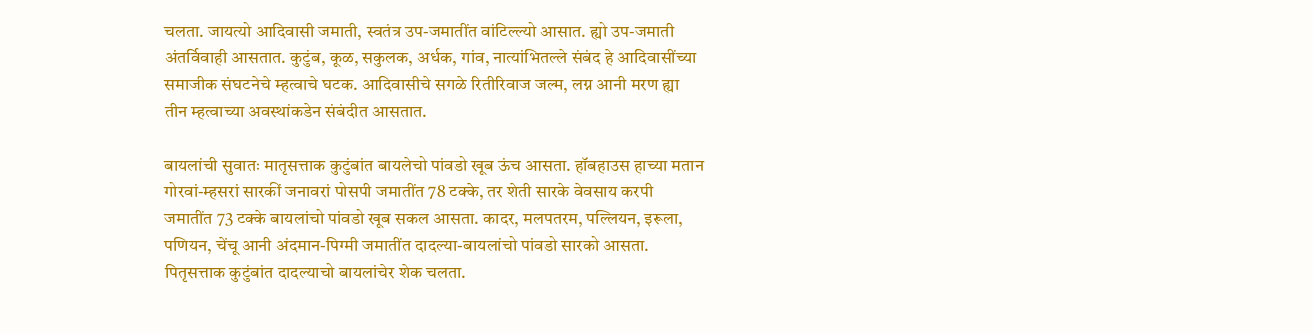चलता. जायत्यो आदिवासी जमाती, स्वतंत्र उप-जमातींत वांटिल्ल्यो आसात. ह्यो उप-जमाती अंतर्विवाही आसतात. कुटुंब, कूळ, सकुलक, अर्धक, गांव, नात्यांभितल्ले संबंद हे आदिवासींच्या समाजीक संघटनेचे म्हत्वाचे घटक. आदिवासीचे सगळे रितीरिवाज जल्म, लग्न आनी मरण ह्या तीन म्हत्वाच्या अवस्थांकडेन संबंदीत आसतात.

बायलांची सुवातः मातृसत्ताक कुटुंबांत बायलेचो पांवडो खूब ऊंच आसता. हॉबहाउस हाच्या मतान गोरवां-म्हसरां सारकीं जनावरां पोसपी जमातींत 78 टक्के, तर शेती सारके वेवसाय करपी जमातींत 73 टक्के बायलांचो पांवडो खूब सकल आसता. कादर, मलपतरम, पल्लियन, इरूला, पणियन, चेंचू आनी अंदमान-पिग्मी जमातींत दादल्या-बायलांचो पांवडो सारको आसता. पितृसत्ताक कुटुंबांत दादल्याचो बायलांचेर शेक चलता.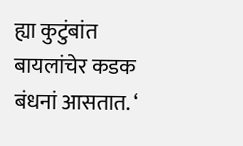ह्या कुटुंबांत बायलांचेर कडक बंधनां आसतात. ‘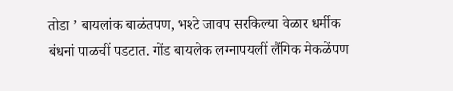तोडा ’ बायलांक बाळंतपण, भश्टे जावप सरकिल्या वेळार धर्मीक बंधनां पाळचीं पडटात. गोंड बायलेक लग्नापयलीं लैंगिक मेकळेंपण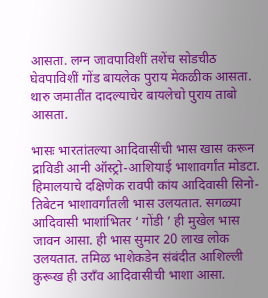आसता. लग्न जावपाविशीं तशेंच सोडचीठ घेवपाविशीं गोंड बायलेक पुराय मेकळीक आसता. थारु जमातींत दादल्याचेर बायलेचो पुराय ताबो आसता.

भासः भारतांतल्या आदिवासींची भास खास करून द्राविडी आनी ऑस्ट्रो-आशियाई भाशावर्गांत मोडटा. हिमालयाचे दक्षिणेक रावपी कांय आदिवासी सिनो-तिबेटन भाशावर्गांतली भास उलयतात. सगळ्या आदिवासी भाशांभितर ‘ गोंडी ’ ही मुखेल भास जावन आसा. ही भास सुमार 20 लाख लोक उलयतात. तमिळ भाशेकडेन संबंदीत आशिल्ली कुरूख ही उराँव आदिवासीची भाशा आसा.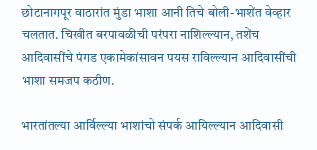छोटानागपूर वाठारांत मुंडा भाशा आनी तिचे बोली-भाशेंत वेव्हार चलतात. चिखीत बरपावळीची परंपरा नाशिल्ल्यान, तशेंच आदिवासींचे पंगड एकामेकांसावन पयस राविल्ल्यान आदिवासींची भाशा समजप कठीण.

भारतांतल्या आर्विल्ल्या भाशांचो संपर्क आयिल्ल्यान आदिवासी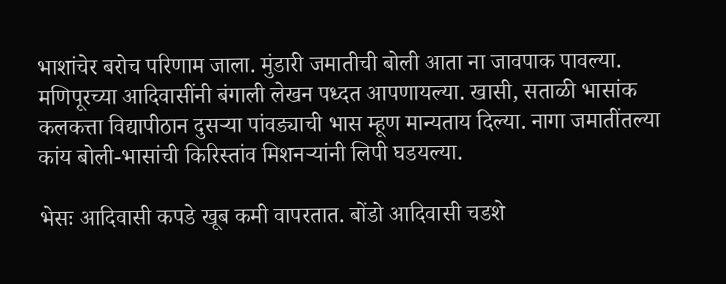भाशांचेर बरोच परिणाम जाला. मुंडारी जमातीची बोली आता ना जावपाक पावल्या. मणिपूरच्या आदिवासींनी बंगाली लेखन पध्दत आपणायल्या. खासी, सताळी भासांक कलकत्ता विद्यापीठान दुसऱ्या पांवड्याची भास म्हूण मान्यताय दिल्या. नागा जमातींतल्या कांय बोली-भासांची किरिस्तांव मिशनऱ्यांनी लिपी घडयल्या.

भेसः आदिवासी कपडे खूब कमी वापरतात. बोंडो आदिवासी चडशे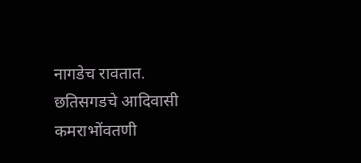नागडेच रावतात. छतिसगडचे आदिवासी कमराभोंवतणी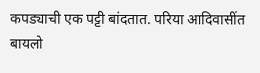कपड्याची एक पट्टी बांदतात. परिया आदिवासींत बायलो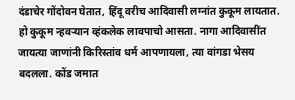दंडाचेर गोंदोवन घेतात, हिंदू वरीच आदिवासी लग्नांत कुकूम लायतात. हो कुकूम न्हवऱ्यान व्हंकलेक लावपाचो आसता. नागा आदिवासींत जायत्या जाणांनी किरिस्तांव धर्म आपणायला, त्या वांगडा भेसय बदलला. कोंड जमात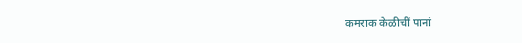कमराक केळीचीं पानां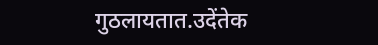गुठलायतात.उदेंतेक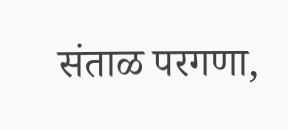संताळ परगणा,